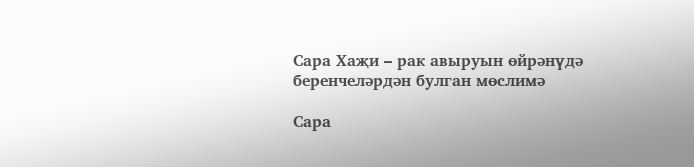Сара Хаҗи – рак авыруын өйрәнүдә беренчеләрдән булган мөслимә

Сара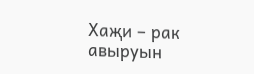Хаҗи – рак авыруын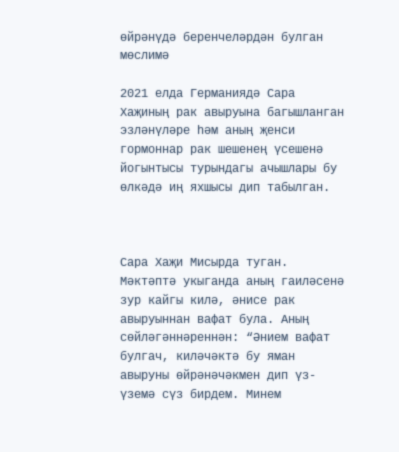өйрәнүдә беренчеләрдән булган мөслимә

2021 елда Германиядә Сара Хаҗиның рак авыруына багышланган эзләнүләре һәм аның җенси гормоннар рак шешенең үсешенә йогынтысы турындагы ачышлары бу өлкәдә иң яхшысы дип табылган.



Сара Хаҗи Мисырда туган. Мәктәптә укыганда аның гаиләсенә зур кайгы килә, әнисе рак авыруыннан вафат була. Аның сөйләгәннәреннән: “Әнием вафат булгач, киләчәктә бу яман авыруны өйрәнәчәкмен дип үз-үземә сүз бирдем. Минем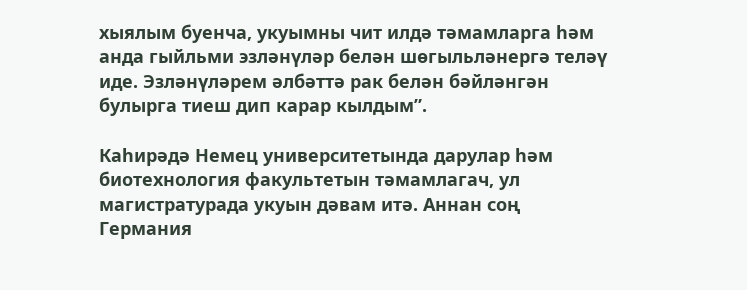хыялым буенча, укуымны чит илдә тәмамларга һәм анда гыйльми эзләнүләр белән шөгыльләнергә теләү иде. Эзләнүләрем әлбәттә рак белән бәйләнгән булырга тиеш дип карар кылдым”.

Каһирәдә Немец университетында дарулар һәм биотехнология факультетын тәмамлагач, ул магистратурада укуын дәвам итә. Аннан соң Германия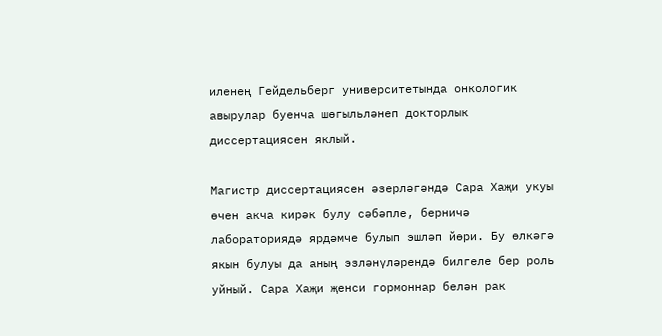иленең Гейдельберг университетында онкологик авырулар буенча шөгыльләнеп докторлык диссертациясен яклый.

Магистр диссертациясен әзерләгәндә Сара Хаҗи укуы өчен акча кирәк булу сәбәпле, берничә лабораториядә ярдәмче булып эшләп йөри. Бу өлкәгә якын булуы да аның эзләнүләрендә билгеле бер роль уйный. Сара Хаҗи җенси гормоннар белән рак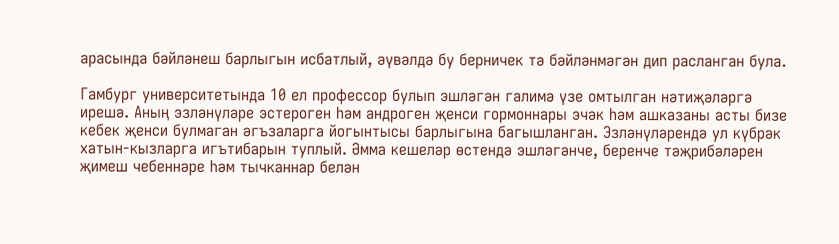арасында бәйләнеш барлыгын исбатлый, әүвәлдә бу берничек тә бәйләнмәгән дип расланган була.

Гамбург университетында 10 ел профессор булып эшләгән галимә үзе омтылган нәтиҗәләргә ирешә. Аның эзләнүләре эстероген һәм андроген җенси гормоннары эчәк һәм ашказаны асты бизе кебек җенси булмаган әгъзаларга йогынтысы барлыгына багышланган. Эзләнүләрендә ул күбрәк хатын-кызларга игътибарын туплый. Әмма кешеләр өстендә эшләгәнче, беренче тәҗрибәләрен җимеш чебеннәре һәм тычканнар белән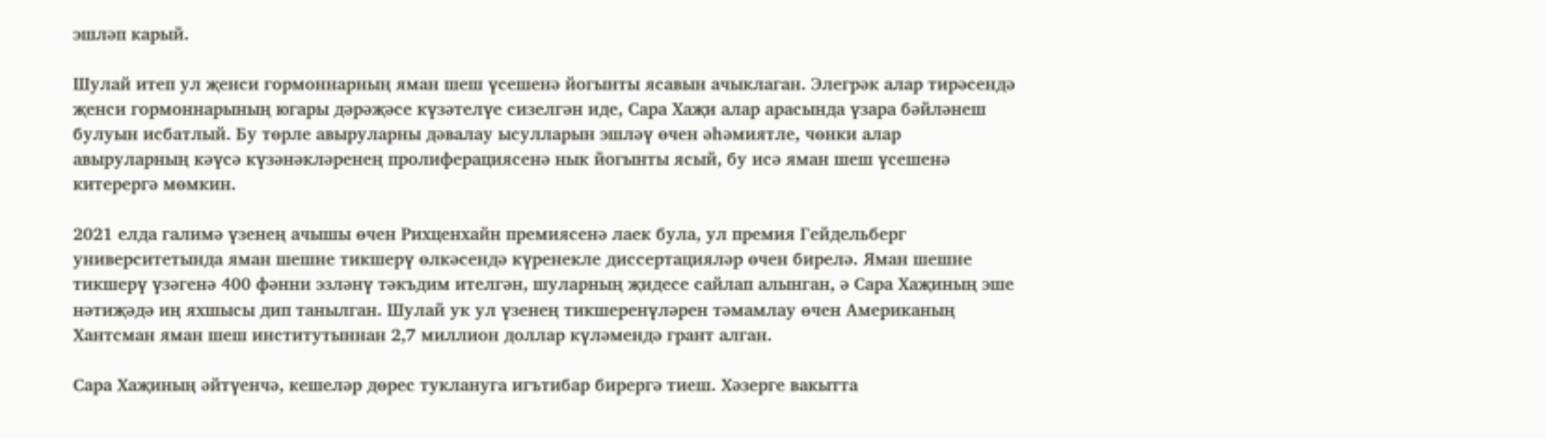эшләп карый.

Шулай итеп ул җенси гормоннарның яман шеш үсешенә йогынты ясавын ачыклаган. Элегрәк алар тирәсендә җенси гормоннарының югары дәрәҗәсе күзәтелүе сизелгән иде, Сара Хаҗи алар арасында үзара бәйләнеш булуын исбатлый. Бу төрле авыруларны дәвалау ысулларын эшләү өчен әһәмиятле, чөнки алар авыруларның кәүсә күзәнәкләренең пролиферациясенә нык йогынты ясый, бу исә яман шеш үсешенә китерергә мөмкин.

2021 елда галимә үзенең ачышы өчен Рихценхайн премиясенә лаек була, ул премия Гейдельберг университетында яман шешне тикшерү өлкәсендә күренекле диссертацияләр өчен бирелә. Яман шешне тикшерү үзәгенә 400 фәнни эзләнү тәкъдим ителгән, шуларның җидесе сайлап алынган, ә Сара Хаҗиның эше нәтиҗәдә иң яхшысы дип танылган. Шулай ук ул үзенең тикшеренүләрен тәмамлау өчен Американың Хантсман яман шеш институтыннан 2,7 миллион доллар күләмендә грант алган.

Сара Хаҗиның әйтүенчә, кешеләр дөрес туклануга игътибар бирергә тиеш. Хәзерге вакытта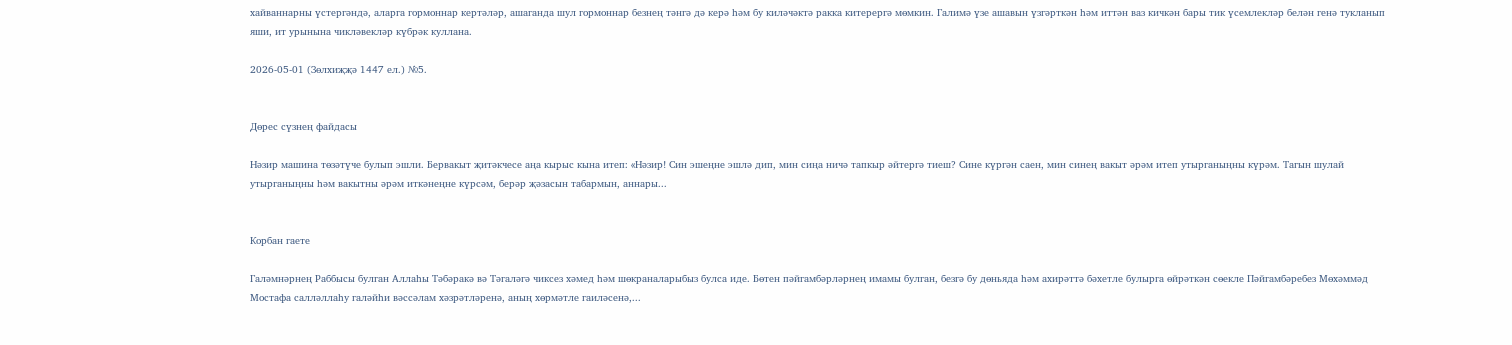хайваннарны үстергәндә, аларга гормоннар кертәләр, ашаганда шул гормоннар безнең тәнгә дә керә һәм бу киләчәктә ракка китерергә мөмкин. Галимә үзе ашавын үзгәрткән һәм иттән ваз кичкән бары тик үсемлекләр белән генә тукланып яши, ит урынына чикләвекләр күбрәк куллана.

2026-05-01 (Зөлхиҗҗә 1447 ел.) №5.


Дөрес сүзнең файдасы

Нәзир машина төзәтүче булып эшли. Бервакыт җитәкчесе аңа кырыс кына итеп: «Нәзир! Син эшеңне эшлә дип, мин сиңа ничә тапкыр әйтергә тиеш? Сине күргән саен, мин синең вакыт әрәм итеп утырганыңны күрәм. Тагын шулай утырганыңны һәм вакытны әрәм иткәнеңне күрсәм, берәр җәзасын табармын, аннары...


Корбан гаете

Галәмнәрнең Раббысы булган Аллаһы Тәбәракә вә Тәгаләгә чиксез хәмед һәм шөкраналарыбыз булса иде. Бөтен пәйгамбәрләрнең имамы булган, безгә бу дөньяда һәм ахирәттә бәхетле булырга өйрәткән сөекле Пәйгамбәребез Мөхәммәд Мостафа салләллаһу галәйһи вәссәлам хәзрәтләренә, аның хөрмәтле гаиләсенә,...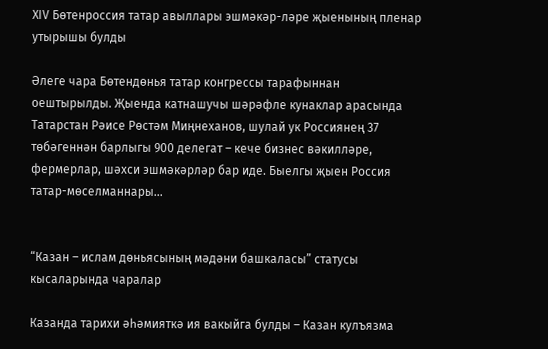XIV Бөтенроссия татар авыллары эшмәкәр-ләре җыенының пленар утырышы булды

Әлеге чара Бөтендөнья татар конгрессы тарафыннан оештырылды. Җыенда катнашучы шәрәфле кунаклар арасында Татарстан Рәисе Рөстәм Миңнеханов, шулай ук Россиянең 37 төбәгеннән барлыгы 900 делегат – кече бизнес вәкилләре, фермерлар, шәхси эшмәкәрләр бар иде. Быелгы җыен Россия татар-мөселманнары...


“Казан – ислам дөньясының мәдәни башкаласы” статусы кысаларында чаралар

Казанда тарихи әһәмияткә ия вакыйга булды – Казан кулъязма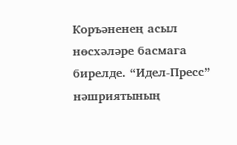Коръәненең асыл нөсхәләре басмага бирелде. “Идел-Пресс” нәшриятының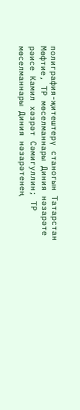полиграфия-җитештерү станогын Татарстан Мөфтие, ТР мөселманнары Диния нәзарәте рәисе Камил хәзрәт Сәмигуллин; ТР мөселманнары Диния нәзарәтенең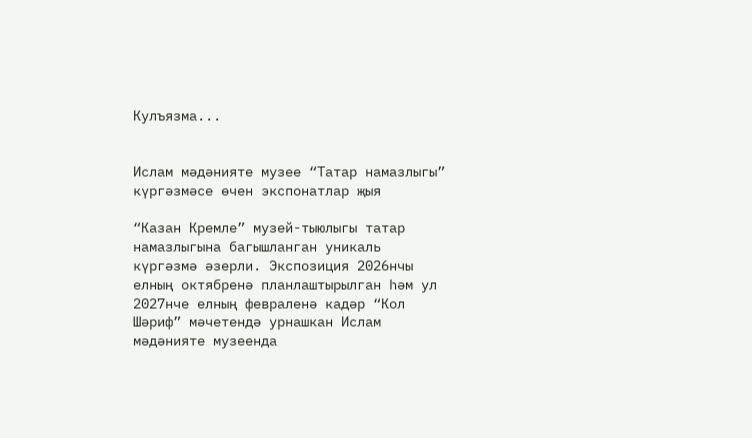Кулъязма...


Ислам мәдәнияте музее “Татар намазлыгы” күргәзмәсе өчен экспонатлар җыя

“Казан Кремле” музей-тыюлыгы татар намазлыгына багышланган уникаль күргәзмә әзерли. Экспозиция 2026нчы елның октябренә планлаштырылган һәм ул 2027нче елның февраленә кадәр “Кол Шәриф” мәчетендә урнашкан Ислам мәдәнияте музеенда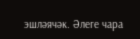эшләячәк. Әлеге чара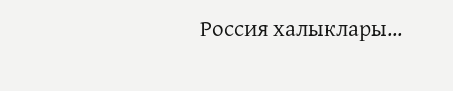Россия халыклары...